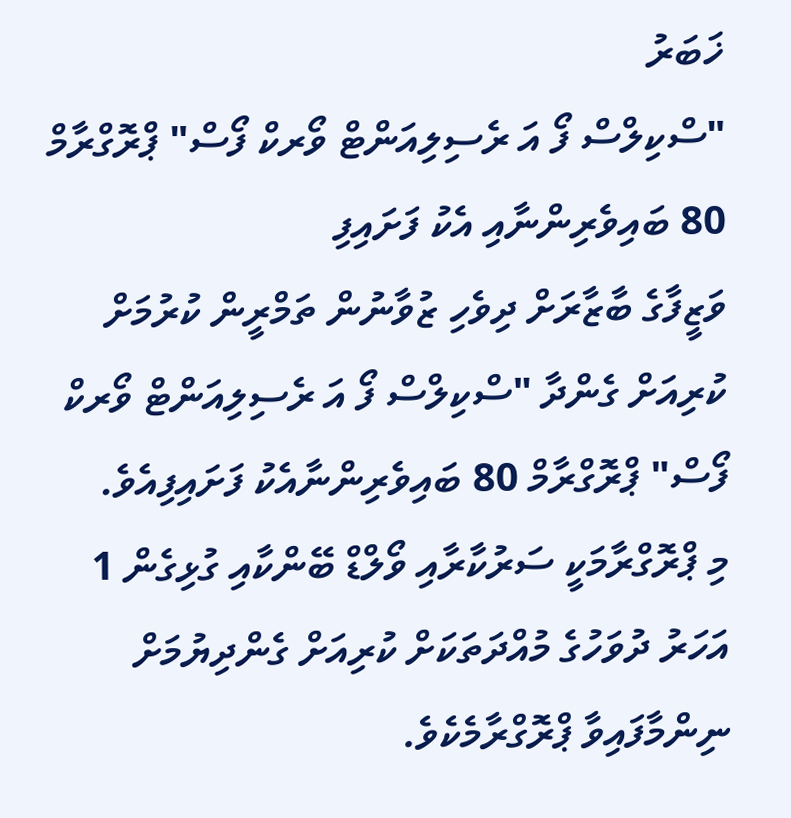ޚަބަރު
"ސްކިލްސް ފޯ އަ ރެސިލިއަންޓް ވޯރކް ފޯސް" ޕްރޮގްރާމް 80 ބައިވެރިންނާއި އެކު ފަށައިފި
ވަޒީފާގެ ބާޒާރަށް ދިވެހި ޒުވާނުން ތަމްރީން ކުރުމަށް ކުރިއަށް ގެންދާ "ސްކިލްސް ފޯ އަ ރެސިލިއަންޓް ވޯރކް ފޯސް" ޕްރޮގްރާމް 80 ބައިވެރިންނާއެކު ފަށައިފިއެވެ.
މި ޕްރޮގްރާމަކީ ސަރުކާރާއި ވޯލްޑް ބޭންކާއި ގުޅިގެން 1 އަހަރު ދުވަހުގެ މުއްދަތަކަށް ކުރިއަށް ގެންދިޔުމަށް ނިންމާފައިވާ ޕްރޮގްރާމެކެވެ.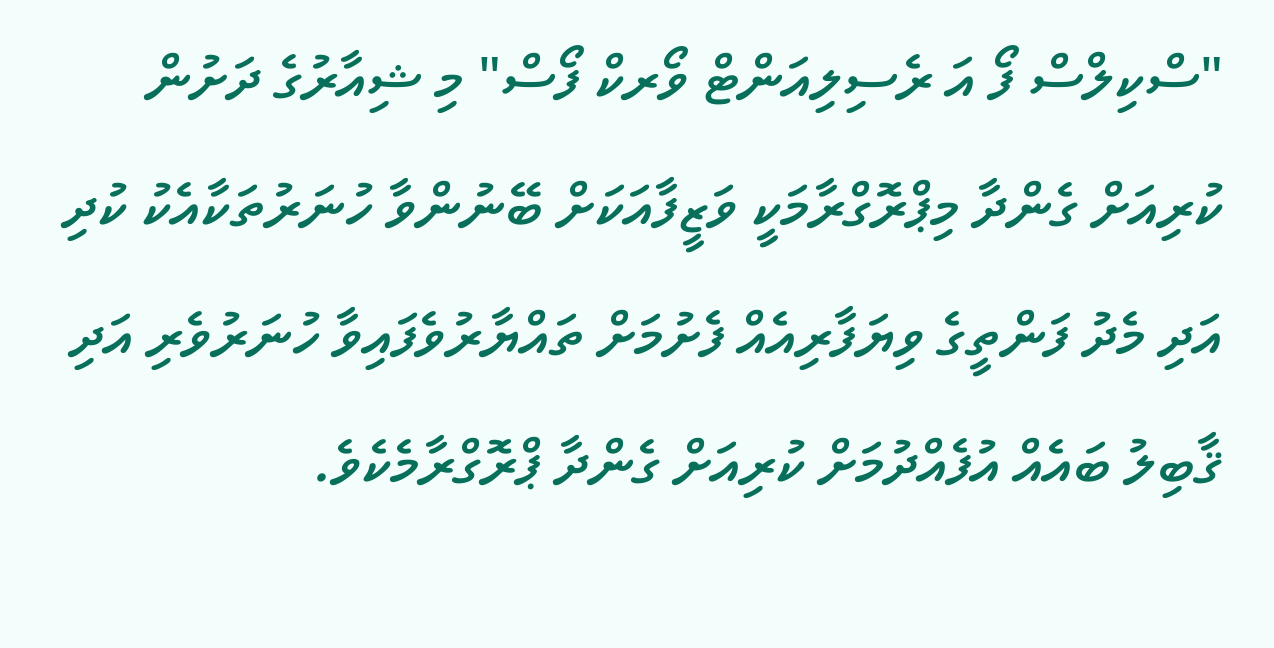"ސްކިލްސް ފޯ އަ ރެސިލިއަންޓް ވޯރކް ފޯސް" މި ޝިއާރުގެ ދަށުން ކުރިއަށް ގެންދާ މިޕްރޮގްރާމަކީ ވަޒީފާއަކަށް ބޭނުންވާ ހުނަރުތަކާއެކު ކުދި އަދި މެދު ފަންތީގެ ވިޔަފާރިއެއް ފެށުމަށް ތައްޔާރުވެފައިވާ ހުނަރުވެރި އަދި ޤާބިލު ބައެއް އުފެއްދުމަށް ކުރިއަށް ގެންދާ ޕްރޮގްރާމެކެވެ.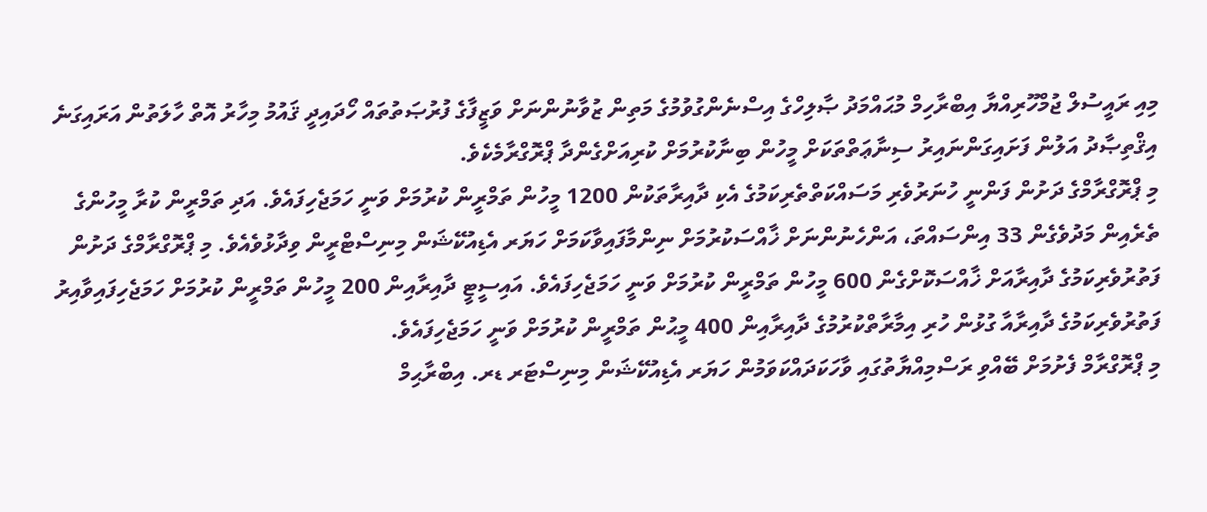މިއި ރައީސުލް ޖުމްހޫރިއްޔާ އިބްރާހިމް މުޙައްމަދު ޞާލިހްގެ އިސްނެންގުވުމުގެ މަތިން ޒުވާނުންނަށް ވަޒީފާގެ ފުރުޞަތުތައް ހޯދައިދީ ޤައުމު މިހާރު އޮތް ހާލަތުން އަރައިގަނެ އިޤްތިޞާދު އަލުން ފަށައިގަންނައިރު ސިނާޢަތްތަކަށް މީހުން ބިނާކުރުމަށް ކުރިއަށްގެންދާ ޕްރޮގްރާމެކެވެ.
މި ޕްރޮގްރާމްގެ ދަށުން ފަންނީ ހުނަރުވެރި މަސައްކަތްތެރިކަމުގެ އެކި ދާއިރާތަކުން 1200 މީހުން ތަމްރީން ކުރުމަށް ވަނީ ހަމަޖެހިފައެވެ. އަދި ތަމްރީން ކުރާ މީހުންގެ ތެރެއިން މަދުވެގެން 33 އިންސައްތަ، އަންހެނުންނަށް ޚާއްސަކުރުމަށް ނިންމާފައިވާކަމަށް ހަޔަރ އެޑިއުކޭޝަން މިނިސްޓްރީން ވިދާޅުވެއެވެ. މި ޕްރޮގްރާމްގެ ދަށުން ފަތުރުވެރިކަމުގެ ދާއިރާއަށް ޚާއްސަކޮށްގެން 600 މީހުން ތަމްރީން ކުރުމަށް ވަނީ ހަމަޖެހިފައެވެ. އައިސީޓީ ދާއިރާއިން 200 މީހުން ތަމްރީން ކުރުމަށް ހަމަޖެހިފައިވާއިރު ފަތުރުވެރިކަމުގެ ދާއިރާއާ ގުޅުން ހުރި އިމާރާތްކުރުމުގެ ދާއިރާއިން 400 މީޙުން ތަމްރީން ކުރުމަށް ވަނީ ހަމަޖެހިފައެވެ.
މި ޕްރޮގްރާމް ފެށުމަށް ބޭއްވި ރަސްމިއްޔާތުގައި ވާހަކަދައްކަވަމުން ހަޔަރ އެޑިއުކޭޝަން މިނިސްޓަރ ޑރ. އިބްރާޙިމް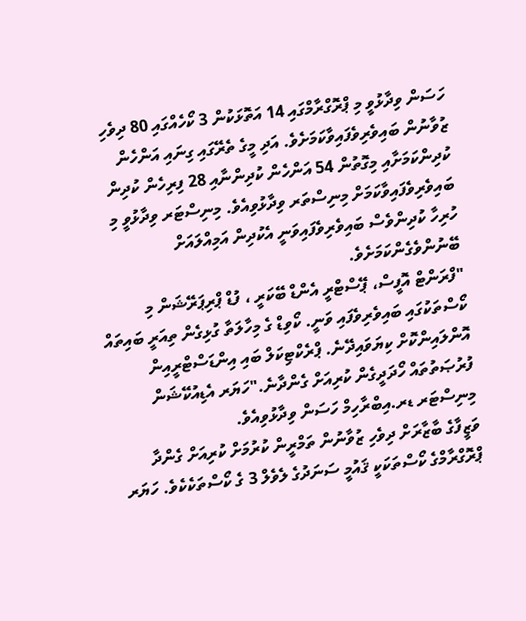ހަސަން ވިދާޅުވީ މި ޕްރޮގްރާމްގައި 14 އަތޮޅަކުން 3 ކޯހެއްގައި 80 ދިވެހި ޒުވާނުން ބައިވެރިވެފައިވާކަމަށެވެ. އަދި މީގެ ތެރޭގައި ގިނައި އަންހެން ކުދިންކަމަށާއި މިގޮތުން 54 އަންހެން ކުދިންނާއި 28 ފިރިހެން ކުދިން ބައިވެރިވެފައިވާކަމަށް މިނިސްތަރ ވިދާޅުވިއެވެ. މިނިސްޓަރ ވިދާޅުވީ މި ހުރިހާ ކުދިންވެސް ބައިވެރިވެފައިވަނީ އެކުދިން އަމިއްލައަށް ބޭނުންވެގެންކަމަށެވެ.
"ފްރަންޓް އޮފީސް، ޕޭސްޓްރީ އެންޑް ބޭކަރީ ، ފުޑް ޕްރިޕަރޭޝަން މި ކޯސްތަކުގައި ބައިވެރިވެފައި ވަނީ. ކޯވިޑް ގެ މިހާލަތާ ގުޅިގެން ތިއަރީ ބައިތައް އޮންލައިންކޮށް ކިޔަވައިދޭނެ. ޕްރެކްޓިކަލް ބައި އިންޑަސްޓްރީއިން ފުރުޞަތުތައް ހޯދަދީގެން ކުރިއަށް ގެންދާނެ."ހަޔަރ އެޑިއުކޭޝަން މިނިސްޓަރ ޑރ.އިބްރާހިމް ހަސަން ވިދާޅުވިއެވެ.
ވަޒީފާގެ ބާޒާރަށް ދިވެހި ޒުވާނުން ތަމްރީން ކުރުމަށް ކުރިއަށް ގެންދާ ޕްރޮގްރާމްގެ ކޯސްތަކަކީ ޤައުމީ ސަނަދުގެ ލެވެލް 3 ގެ ކޯސްތަކެކެވެ. ހަޔަރ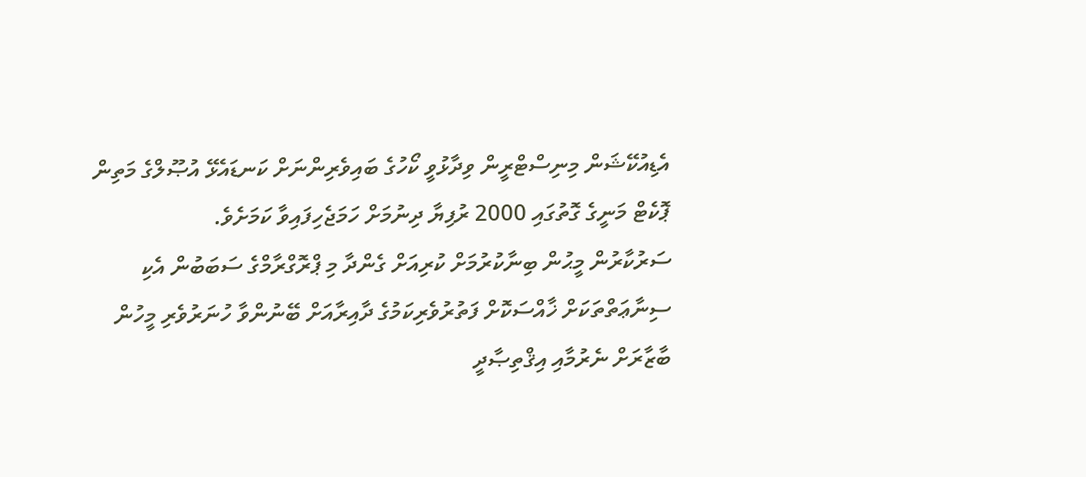އެޑިއުކޭޝަން މިނިސްޓްރީން ވިދާޅުވީ ކޯހުގެ ބައިވެރިންނަށް ކަނޑައެޅޭ އުޞޫލްގެ މަތިން ޕޮކެޓް މަނީގެ ގޮތުގައި 2000 ރުފިޔާ ދިނުމަށް ހަމަޖެހިފައިވާ ކަމަށެވެ.
ސަރުކާރުން މީޙުން ބިނާކުރުމަށް ކުރިއަށް ގެންދާ މި ޕްރޮގްރާމްގެ ސަބަބުން އެކި ސިނާޢަތްތަކަށް ޚާއްސަކޮށް ފަތުރުވެރިކަމުގެ ދާއިރާއަށް ބޭނުންވާ ހުނަރުވެރި މީހުން ބާޒާރަށް ނެރުމާއި އިޤްތިޞާދީ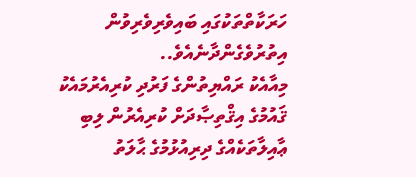ހަރަކާތްތަކުގައި ބައިވެރިވެރިވުން އިތުރުވެގެންދާނެއެވެ..
މިއާއެކު ރައްޔިތުންގެ ފަރުދި ކުރިއެރުމައެކު ޤައުމުގެ އިޤްތިޞާދަށް ކުރިއެރުން ލިބި ޢާއިލާތަކެއްގެ ދިރިއުޅުމުގެ ޙާލަތު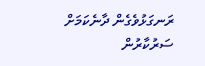ރަނގަޅުވެގެން ދާނެކަމަށް ސަރުކާރުން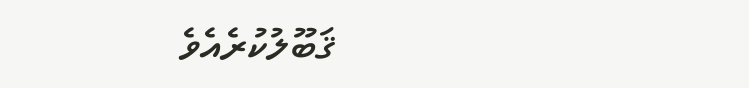ޤަބޫލުކުރެއެވެ